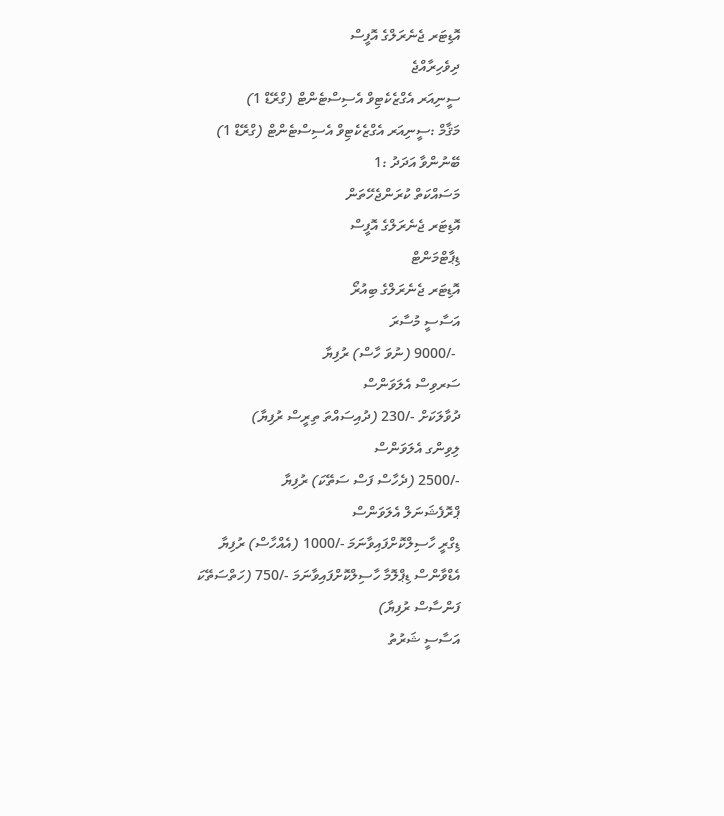އޮޑިޓަރ ޖެނެރަލްގެ އޮފީސް
ދިވެހިރާއްޖެ
ސީނިއަރ އެގްޒެކެޓިވް އެސިސްޓެންޓް (ގްރޭޑް 1)
މަޤާމް :ސީނިއަރ އެގްޒެކެޓިވް އެސިސްޓެންޓް (ގްރޭޑް 1)
ބޭނުންވާ އަދަދު :1
މަސައްކަތް ކުރަންޖެހޭތަން
އޮޑިޓަރ ޖެނެރަލްގެ އޮފީސް
ޑިޕާޓްމަންޓް
އޮޑިޓަރ ޖެނެރަލްގެ ބިއުރޯ
އަސާސީ މުސާރަ
 -/9000 (ނުވަ ހާސް) ރުފިޔާ
ސަރވިސް އެލަވަންސް
ދުވާލަކަށް -/230 (ދުއިސައްތަ ތިރީސް ރުފިޔާ)
ލިވިންގ އެލަވަންސް
-/2500 (ދެހާސް ފަސް ސަތޭކަ) ރުފިޔާ
ޕްރޮފެޝަނަލް އެލަވަންސް
ޑިގްރީ ހާސިލްކޮށްފައިވާނަމަ -/1000 (އެއްހާސް) ރުފިޔާ
އެޑްވާންސް ޑިޕްލޮމާ ހާސިލްކޮށްފައިވާނަމަ -/750 (ހަތްސަތޭކަ ފަންސާސް ރުފިޔާ)
އަސާސީ ޝަރުތު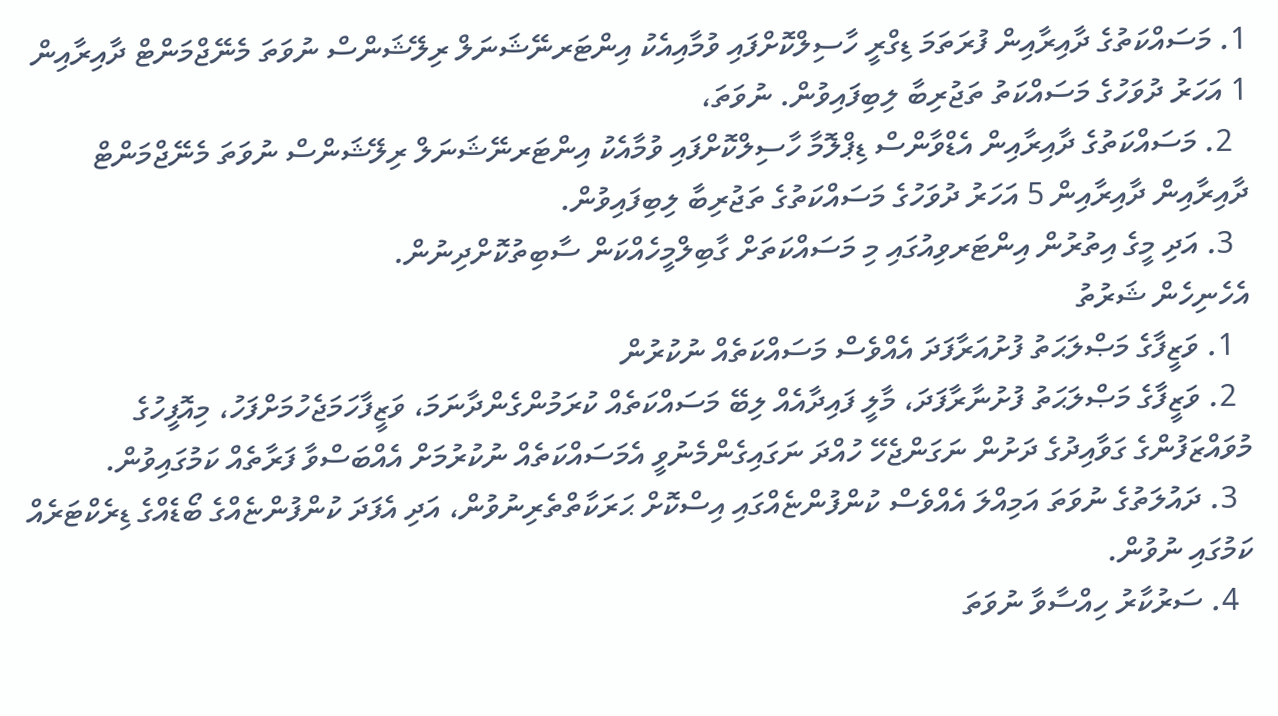1. މަސައްކަތުގެ ދާއިރާއިން ފުރަތަމަ ޑިގްރީ ހާސިލްކޮށްފައި ވުމާއިއެކު އިންޓަރނޭޝަނަލް ރިލޭޝަންސް ނުވަތަ މެނޭޖްމަންޓް ދާއިރާއިން 1 އަހަރު ދުވަހުގެ މަސައްކަތު ތަޖުރިބާ ލިބިފައިވުން. ނުވަތަ،
  2. މަސައްކަތުގެ ދާއިރާއިން އެޑްވާންސް ޑިޕްލޮމާ ހާސިލްކޮށްފައި ވުމާއެކު އިންޓަރނޭޝަނަލް ރިލޭޝަންސް ނުވަތަ މެނޭޖްމަންޓް ދާއިރާއިން ދާއިރާއިން 5 އަހަރު ދުވަހުގެ މަސައްކަތުގެ ތަޖުރިބާ ލިބިފައިވުން.
  3. އަދި މީގެ އިތުރުން އިންޓަރވިއުގައި މި މަސައްކަތަށް ގާބިލްމީހެއްކަން ސާބިތުކޮށްދިނުން.
އެހެނިހެން ޝަރުތު
  1. ވަޒީފާގެ މަޞްލަޙަތު ފުށުއަރާފަދަ އެއްވެސް މަސައްކަތެއް ނުކުރުން
  2. ވަޒީފާގެ މަޞްލަޙަތު ފުށުނާރާފަދަ، މާލީ ފައިދާއެއް ލިބޭ މަސައްކަތެއް ކުރަމުންގެންދާނަމަ، ވަޒީފާހަމަޖެހުމަށްފަހު، މިއޮފީހުގެ މުވައްޒަފުންގެ ގަވާއިދުގެ ދަށުން ނަގަންޖެހޭ ހުއްދަ ނަގައިގެންމެނުވީ އެމަސައްކަތެއް ނުކުރުމަށް އެއްބަސްވާ ފަރާތެއް ކަމުގައިވުން.
  3. ދައުލަތުގެ ނުވަތަ އަމިއްލަ އެއްވެސް ކުންފުންޏެއްގައި އިސްކޮށް ޙަރަކާތްތެރިނުވުން، އަދި އެފަދަ ކުންފުންޏެއްގެ ބޯޑެއްގެ ޑިރެކްޓަރެއް ކަމުގައި ނުވުން.
  4. ސަރުކާރު ހިއްސާވާ ނުވަތަ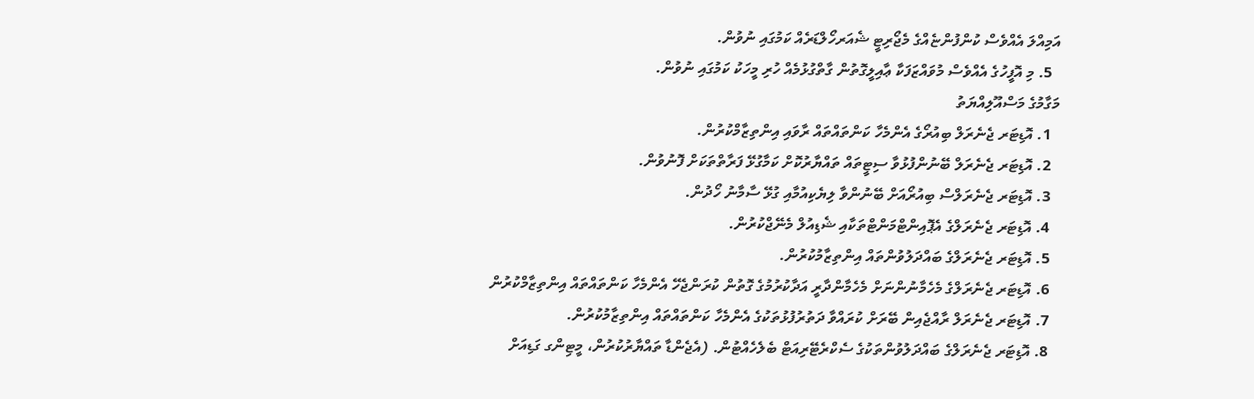އަމިއްލަ އެއްވެސް ކުންފުންޏެއްގެ މެޖޯރިޓީ ޝެއަރހޯލްޑަރެއް ކަމުގައި ނުވުން.
  5. މި އޮފީހުގެ އެއްވެސް މުވައްޒަފަކާ ޢާއިލީގޮތުން ގާތްގުޅުމެއް ހުރި މީހަކު ކަމުގައި ނުވުން.
މަގާމުގެ މަސްއޫލިއްޔަތު
  1. އޮޑިޓަރ ޖެނެރަލް ބިއުރޯގެ އެންމެހާ ކަންތައްތައް ރާވައި އިންތިޒާމްކުރުން.
  2. އޮޑިޓަރ ޖެނެރަލް ބޭނުންފުޅުވާ ސިޓީތައް ތައްޔާރުކޮށް ކަމާގުޅޭ ފަރާތްތަކަށް ފޮނުވުން.
  3. އޮޑިޓަރ ޖެނެރަލްސް ބިއުރޯއަށް ބޭނުންވާ ލިޔެކިއުމާއި ގުޅޭ ސާމާނު ހޯދުން.
  4. އޮޑިޓަރ ޖެނެރަލްގެ އެޕޮއިންޓްމަންޓްތަކާއި ޝެޑިއުލް މެނޭޖްކުރުން.
  5. އޮޑިޓަރ ޖެނެރަލްގެ ބައްދަލުވުންތައް އިންތިޒާމުކުރުން.
  6. އޮޑިޓަރ ޖެނެރަލްގެ މެހެމާނުންނަށް މެހެމާންދާރީ އަދާކުރުމުގެ ގޮތުން ކުރަންޖެހޭ އެންމެހާ ކަންތައްތައް އިންތިޒާމްކުރުން
  7. އޮޑިޓަރ ޖެނެރަލް ރާއްޖެއިން ބޭރަށް ކުރައްވާ ދަތުރުފުޅުތަކުގެ އެންމެހާ ކަންތައްތައް އިންތިޒާމުކުރުން.
  8. އޮޑިޓަރ ޖެނެރަލްގެ ބައްދަލުވުންތަކުގެ ސެކްރެޓޭރިއަޓް ބެލެހެއްޓުން. (އެޖެންޑާ ތައްޔާރުކުރުން، މީޓިންގ ގަޑިއަށް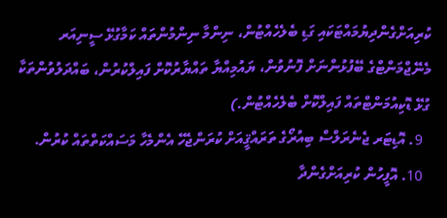ކުރިއަށްގެންދިޔުމައްޓަކައި ގަޑި ބެލެހެއްޓުން، ނިންމާ ނިންމުންތައް ކަމާގުޅޭ ސީނިއަރ މެނޭޖްމަންޓްގެ ބޭފުޅުންނަށް ފޮނުވުން، ޔައުމިއްޔާ ތައްޔާރުކޮށް ފައިލްކުރުން، ބައްދަލުވުންތަކާ ގުޅޭ ޑޮކިއުމަންޓްތައް ފައިލްކޮށް ބެލެހެއްޓުން.)
  9. އޮޑިޓަރ ޖެނެރަލްސް ބިއުރޯގެ ތަރައްޤީއަށް ކުރަންޖެހޭ އެންމެހާ މަސައްކަތްތައް ކުރުން.
  10. އޮފީހުން ކުރިއަށްގެންދާ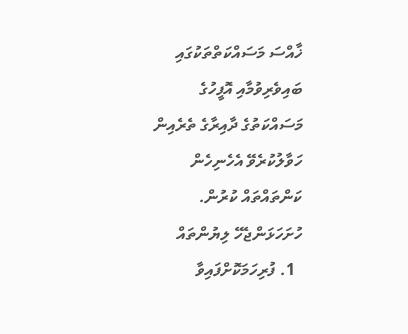ޚާއްސަ މަސައްކަތްތަކުގައި ބައިވެރިވުމާއި އޮފީހުގެ މަސައްކަތުގެ ދާއިރާގެ ތެރެއިން ހަވާލުކުރެވޭ އެހެނިހެން ކަންތައްތައް ކުރުން.
ހުށަހަޅަންޖެހޭ ލިޔުންތައް
  1. ފުރިހަމަކޮށްފައިވާ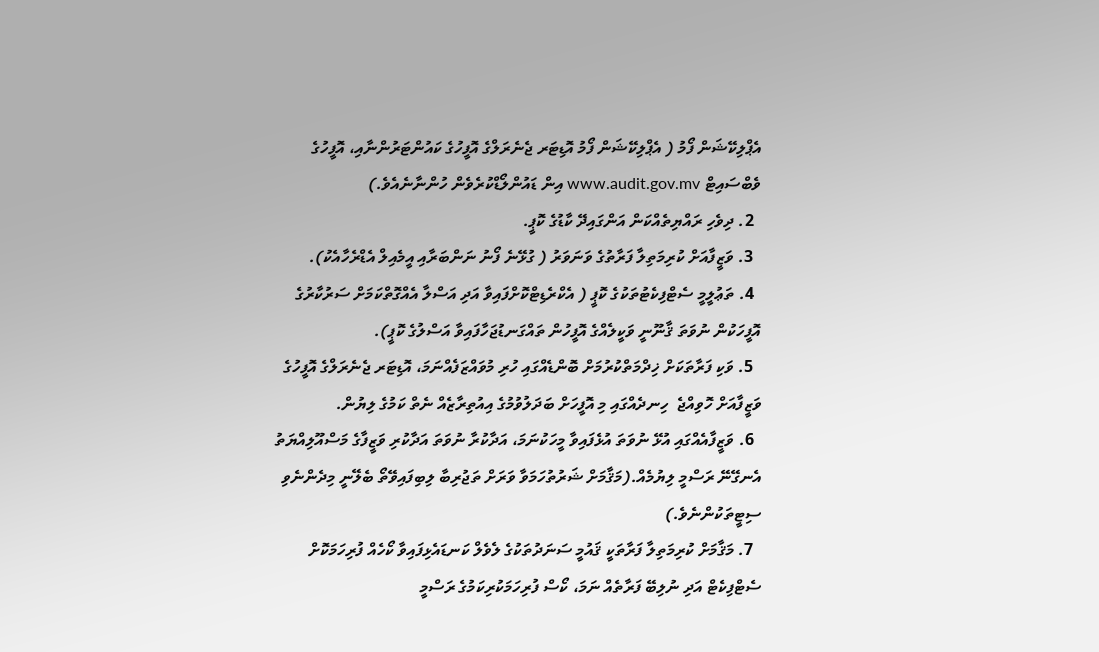އެޕްލިކޭޝަން ފޯމު ( އެޕްލިކޭޝަން ފޯމު އޮޑިޓަރ ޖެނެރަލްގެ އޮފީހުގެ ކައުންޓަރުންނާއި، އޮފީހުގެ ވެބްސައިޓް www.audit.gov.mv އިން ޑައުންލޯޑްކުރެވެން ހުންނާނެއެވެ.)
  2. ދިވެހި ރައްޔިތެއްކަން އަންގައިދޭ ކާޑުގެ ކޮޕީ.
  3. ވަޒީފާއަށް ކުރިމަތިލާ ފަރާތުގެ ވަނަވަރު ( ގުޅޭނެ ފޯނު ނަންބަރާއި އީމެއިލް އެޑްރެހާއެކު).
  4. ތަޢުލީމީ ސެޓްފިކެޓުތަކުގެ ކޮޕީ ( އެކްރެޑިޓްކޮށްފައިވާ އަދި އަސްލާ އެއްގޮތްކަމަށް ސަރުކާރުގެ އޮފީހަކުން ނުވަތަ ޤާނޫނީ ވަކީލެއްގެ އޮފީހުން ތައްގަނޑުޖަހާފައިވާ އަސްލުގެ ކޮޕީ).
  5. ވަކި ފަރާތަކަށް ޚިދްމަތްކުރުމަށް ބޮންޑެއްގައި ހުރި މުވައްޒަފެއްނަމަ، އޮޑިޓަރ ޖެނެރަލްގެ އޮފީހުގެ ވަޒީފާއަށް ހޮވިއްޖެ  ހިނދެއްގައި މި އޮފީހަށް ބަދަލުވުމުގެ އިއުތިރާޒެއް ނެތް ކަމުގެ ލިޔުން.
  6. ވަޒީފާއެއްގައި އުޅޭ ނުވަތަ އުޅެފައިވާ މީހަކުނަމަ، އަދާކުރާ ނުވަތަ އަދާކުރި ވަޒީފާގެ މަސްއޫލިއްޔަތު އެނގޭނޭ ރަސްމީ ލިޔުމެއް.(މަޤާމަށް ޝަރުތުހަމަވާ ވަރަށް ތަޖުރިބާ ލިބިފައިވޭތޯ ބެލޭނީ މިދެންނެވި ސިޓީތަކުންނެވެ.)
  7. މަޤާމަށް ކުރިމަތިލާ ފަރާތަކީ ޤައުމީ ސަނަދުތަކުގެ ލެވެލް ކަނޑައެޅިފައިވާ ކޯހެއް ފުރިހަމަކޮށް ސެޓްފިކެޓް އަދި ނުލިބޭ ފަރާތެއް ނަމަ، ކޯސް ފުރިހަމަކުރިކަމުގެ ރަސްމީ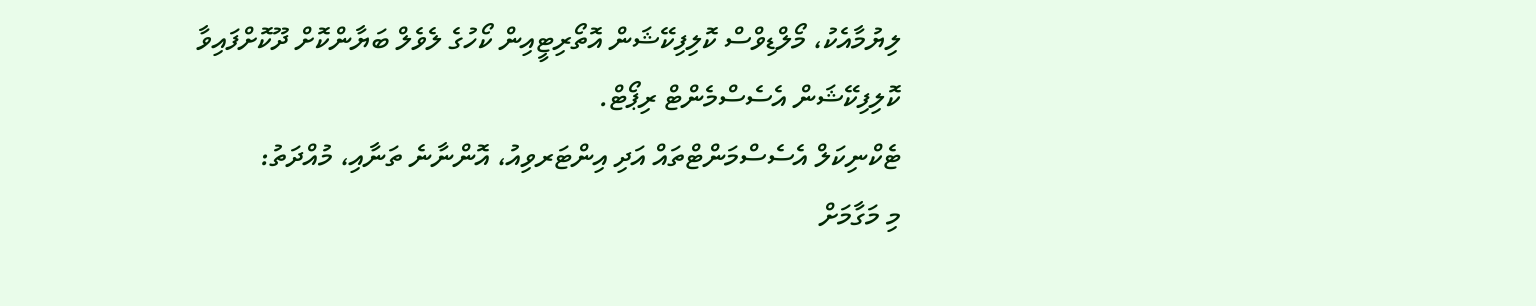ލިޔުމާއެކު، މޯލްޑިވްސް ކޮލިފިކޭޝަން އޮތޯރިޓީއިން ކޯހުގެ ލެވެލް ބަޔާންކޮށް ދޫކޮށްފައިވާ ކޮލިފިކޭޝަން އެސެސްމެންޓް ރިޕޯޓް.
ޓެކްނިކަލް އެސެސްމަންޓްތައް އަދި އިންޓަރވިއު، އޮންނާނެ ތަނާއި، މުއްދަތު:
މި މަގާމަށް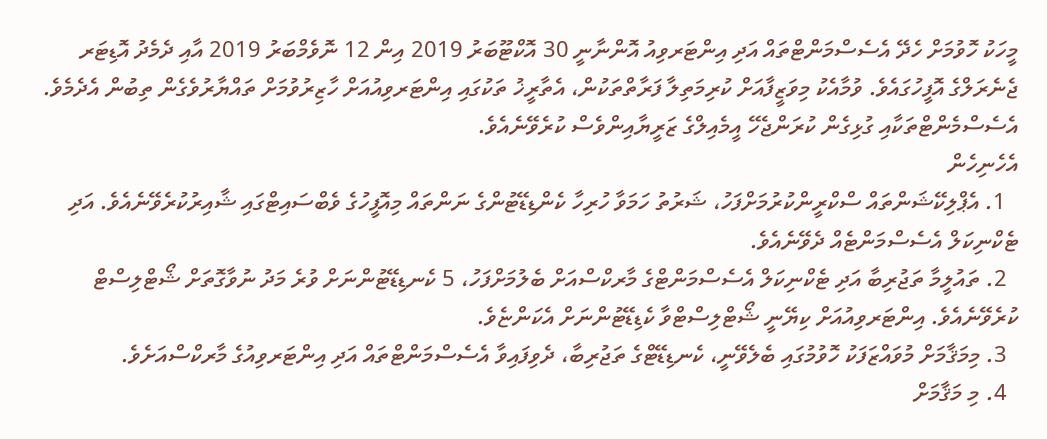މީހަކު ހޮވުމަށް ހެދޭ އެސެސްމަންޓްތައް އަދި އިންޓަރވިއު އޮންނާނީ 30 އޮކްޓޫބަރު 2019 އިން 12 ނޮވެމްބަރު 2019 އާއި ދެމެދު އޮޑިޓަރ ޖެނެރަލްގެ އޮފީހުގައެވެ. ވުމާއެކު މިވަޒީފާއަށް ކުރިމަތިލާ ފަރާތްތަކުން، އެތާރީޚު ތަކުގައި އިންޓަރވިއުއަށް ހާޒިރުވުމަށް ތައްޔާރުވެގެން ތިބުން އެދެމެވެ. އެސެސްމެންޓްތަކާއި ގުޅިގެން ކުރަންޖެހޭ އީމެއިލްގެ ޒަރީޔާއިންވެސް ކުރެވޭނެއެވެ.
އެހެނިހެން
  1. އެޕްލިކޭޝަންތައް ސްކްރީންކުރުމަށްފަހު، ޝަރުތު ހަމަވާ ހުރިހާ ކެންޑިޑޭޓުންގެ ނަންތައް މިއޮފީހުގެ ވެބްސައިޓްގައި ޝާއިރުކުރެވޭނެއެވެ. އަދި ޓެކްނިކަލް އެސެސްމަންޓެއް ދެވޭނެއެވެ.
  2. ތައުލީމާ ތަޖުރިބާ އަދި ޓެކްނިކަލް އެސެސްމަންޓްގެ މާރކްސްއަށް ބެލުމަށްފަހު، 5 ކެނޑިޑޭޓުންނަށް ވުރެ މަދު ނުވާގޮތަށް ޝޯޓްލިސްޓް ކުރެވޭނެއެވެ. އިންޓަރވިއުއަށް ކިޔޭނީ ޝޯޓްލިސްޓްވާ ކެޑިޑޭޓުންނަށް އެކަންޏެވެ.
  3. މިމަޤާމަށް މުވައްޒަފަކު ހޮވުމުގައި ބެލެވޭނީ، ކެނޑިޑޭޓްގެ ތަޖުރިބާ، ދެވިފައިވާ އެސެސްމަންޓްތައް އަދި އިންޓަރވިއުގެ މާރކްސްއަށެވެ.
  4. މި މަޤާމަށް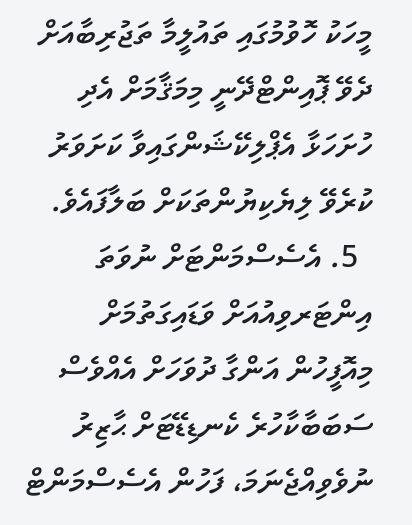މީހަކު ހޮވުމުގައި ތައުލީމާ ތަޖުރިބާއަށް ދެވޭ ޕޮއިންޓްދޭނީ މިމަޤާމަށް އެދި ހުށަހަޅާ އެޕްލިކޭޝަންގައިވާ ކަށަވަރު ކުރެވޭ ލިޔެކިޔުންތަކަށް ބަލާފައެވެ.
  5. އެސެސްމަންޓަށް ނުވަތަ އިންޓަރވިއުއަށް ވަޑައިގަތުމަށް މިއޮފީހުން އަންގާ ދުވަހަށް އެއްވެސް ސަބަބާކާހުރެ ކެނޑިޑޭޓަށް ޙާޒިރު ނުވެވިއްޖެނަމަ، ފަހުން އެސެސްމަންޓް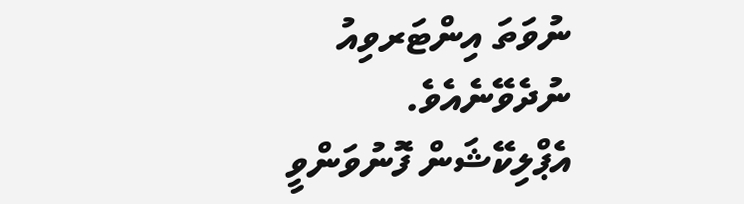ނުވަތަ އިންޓަރވިއު ނުދެވޭނެއެވެ.
އެޕްލިކޭޝަން ފޮނުވަންވީ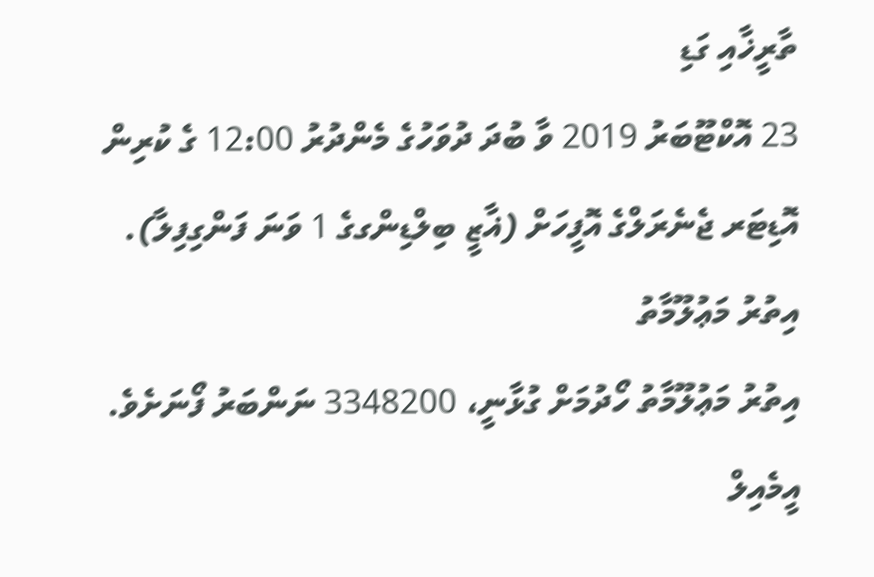ތާރީޚާއި ގަޑި
23 އޮކްޓޫބަރު 2019 ވާ ބުދަ ދުވަހުގެ މެންދުރު 12:00 ގެ ކުރިން އޮޑިޓަރ ޖެނެރަލްގެ އޮފީހަށް (ޣާޒީ ބިލްޑިންގގެ 1 ވަނަ ފަންގިފިލާ).
އިތުރު މަޢުލޫމާތު
އިތުރު މަޢުލޫމާތު ހޯދުމަށް ގުޅާނީ، 3348200 ނަންބަރު ފޯނަށެވެ. އީމެއިލް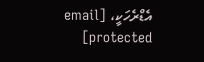އެޑްރެހަކީ، [email protected]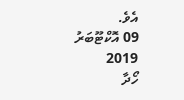އެވެ.
09 އޮކްޓޫބަރު 2019
ހޯދާ